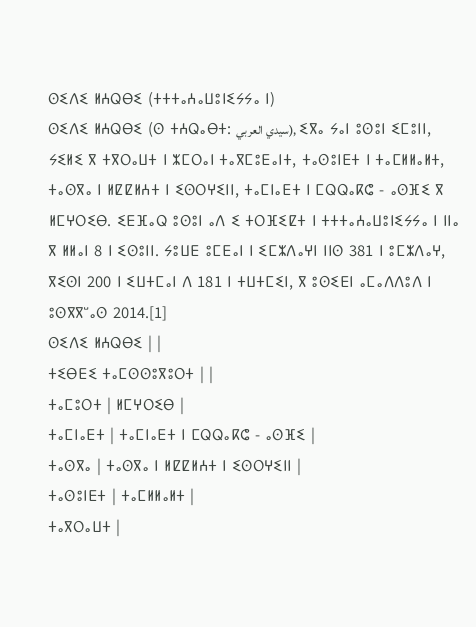ⵙⵉⴷⵉ ⵍⵄⵕⴱⵉ (ⵜⵜⵜⴰⵄⴰⵡⵓⵏⵉⵢⵢⴰ ⵏ)
ⵙⵉⴷⵉ ⵍⵄⵕⴱⵉ (ⵙ ⵜⵄⵕⴰⴱⵜ: سيدي العربي), ⵉⴳⴰ ⵢⴰⵏ ⵓⵙⵓⵏ ⵉⵎⵓⵏⵏ, ⵢⵉⵍⵉ ⴳ ⵜⴳⵔⴰⵡⵜ ⵏ ⵣⵎⵔⴰⵏ ⵜⴰⴳⵎⵓⴹⴰⵏⵜ, ⵜⴰⵙⵓⵏⴹⵜ ⵏ ⵜⴰⵎⵍⵍⴰⵍⵜ, ⵜⴰⵙⴳⴰ ⵏ ⵍⵇⵇⵍⵄⵜ ⵏ ⵉⵙⵔⵖⵉⵏⵏ, ⵜⴰⵎⵏⴰⴹⵜ ⵏ ⵎⵕⵕⴰⴽⵛ - ⴰⵙⴼⵉ ⴳ ⵍⵎⵖⵔⵉⴱ. ⵉⴹⴼⴰⵕ ⵓⵙⵓⵏ ⴰⴷ ⵉ ⵜⵔⴼⵉⵇⵜ ⵏ ⵜⵜⵜⴰⵄⴰⵡⵓⵏⵉⵢⵢⴰ ⵏ ⵏⵏⴰ ⴳ ⵍⵍⴰⵏ 8 ⵏ ⵉⵙⵓⵏⵏ. ⵢⵓⵡⴹ ⵓⵎⴹⴰⵏ ⵏ ⵉⵎⵣⴷⴰⵖⵏ ⵏⵏⵙ 381 ⵏ ⵓⵎⵣⴷⴰⵖ, ⴳⵉⵙⵏ 200 ⵏ ⵉⵡⵜⵎⴰⵏ ⴷ 181 ⵏ ⵜⵡⵜⵎⵉⵏ, ⴳ ⵓⵙⵉⴹⵏ ⴰⵎⴰⴷⴷⵓⴷ ⵏ ⵓⵙⴳⴳⵯⴰⵙ 2014.[1]
ⵙⵉⴷⵉ ⵍⵄⵕⴱⵉ | |
ⵜⵉⴱⴹⵉ ⵜⴰⵎⵙⵙⵓⴳⵓⵔⵜ | |
ⵜⴰⵎⵓⵔⵜ | ⵍⵎⵖⵔⵉⴱ |
ⵜⴰⵎⵏⴰⴹⵜ | ⵜⴰⵎⵏⴰⴹⵜ ⵏ ⵎⵕⵕⴰⴽⵛ - ⴰⵙⴼⵉ |
ⵜⴰⵙⴳⴰ | ⵜⴰⵙⴳⴰ ⵏ ⵍⵇⵇⵍⵄⵜ ⵏ ⵉⵙⵔⵖⵉⵏⵏ |
ⵜⴰⵙⵓⵏⴹⵜ | ⵜⴰⵎⵍⵍⴰⵍⵜ |
ⵜⴰⴳⵔⴰⵡⵜ |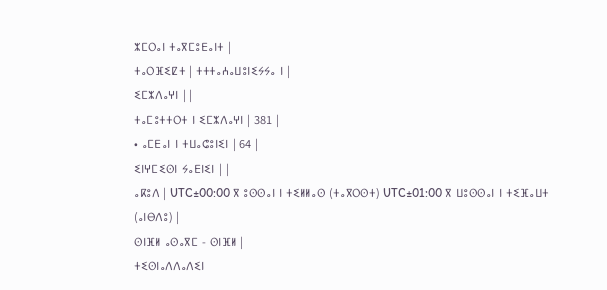ⵣⵎⵔⴰⵏ ⵜⴰⴳⵎⵓⴹⴰⵏⵜ |
ⵜⴰⵔⴼⵉⵇⵜ | ⵜⵜⵜⴰⵄⴰⵡⵓⵏⵉⵢⵢⴰ ⵏ |
ⵉⵎⵣⴷⴰⵖⵏ | |
ⵜⴰⵎⵓⵜⵜⵔⵜ ⵏ ⵉⵎⵣⴷⴰⵖⵏ | 381 |
• ⴰⵎⴹⴰⵏ ⵏ ⵜⵡⴰⵛⵓⵏⵉⵏ | 64 |
ⵉⵏⵖⵎⵉⵙⵏ ⵢⴰⴹⵏⵉⵏ | |
ⴰⴽⵓⴷ | UTC±00:00 ⴳ ⵓⵙⵙⴰⵏ ⵏ ⵜⵉⵍⵍⴰⵙ (ⵜⴰⴳⵔⵙⵜ) UTC±01:00 ⴳ ⵡⵓⵙⵙⴰⵏ ⵏ ⵜⵉⴼⴰⵡⵜ (ⴰⵏⴱⴷⵓ) |
ⵙⵏⴼⵍ ⴰⵙⴰⴳⵎ - ⵙⵏⴼⵍ |
ⵜⵉⵙⵏⴰⴷⴷⴰⴷⵉⵏ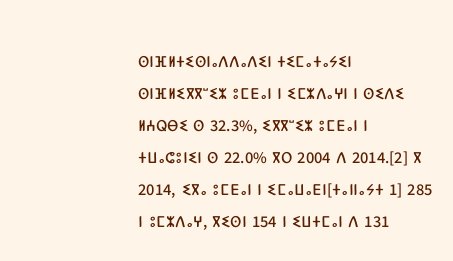ⵙⵏⴼⵍⵜⵉⵙⵏⴰⴷⴷⴰⴷⵉⵏ ⵜⵉⵎⴰⵜⴰⵢⵉⵏ
ⵙⵏⴼⵍⵉⴳⴳⵯⵉⵣ ⵓⵎⴹⴰⵏ ⵏ ⵉⵎⵣⴷⴰⵖⵏ ⵏ ⵙⵉⴷⵉ ⵍⵄⵕⴱⵉ ⵙ 32.3%, ⵉⴳⴳⵯⵉⵣ ⵓⵎⴹⴰⵏ ⵏ ⵜⵡⴰⵛⵓⵏⵉⵏ ⵙ 22.0% ⴳⵔ 2004 ⴷ 2014.[2] ⴳ 2014, ⵉⴳⴰ ⵓⵎⴹⴰⵏ ⵏ ⵉⵎⴰⵡⴰⴹⵏ[ⵜⴰⵏⵏⴰⵢⵜ 1] 285 ⵏ ⵓⵎⵣⴷⴰⵖ, ⴳⵉⵙⵏ 154 ⵏ ⵉⵡⵜⵎⴰⵏ ⴷ 131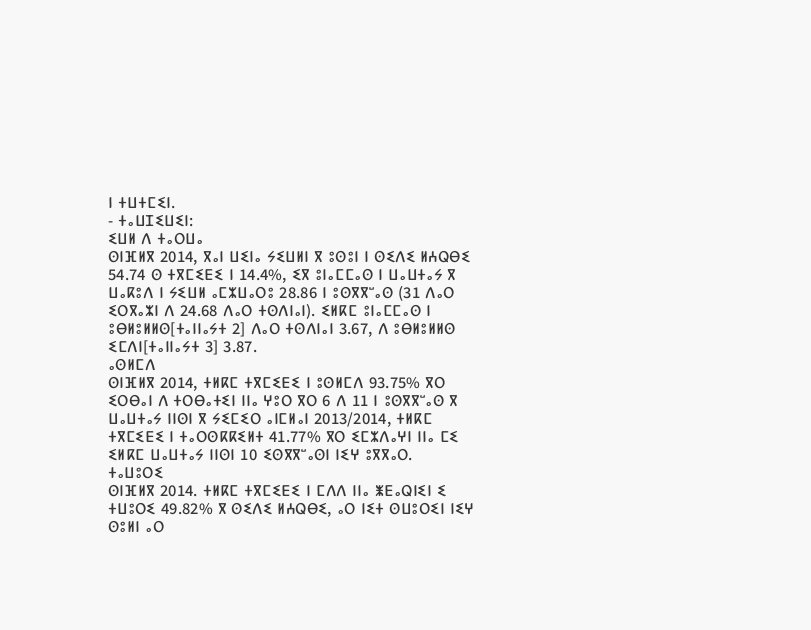ⵏ ⵜⵡⵜⵎⵉⵏ.
- ⵜⴰⵡⵊⵉⵡⵉⵏ:
ⵉⵡⵍ ⴷ ⵜⴰⵔⵡⴰ
ⵙⵏⴼⵍⴳ 2014, ⴳⴰⵏ ⵡⵉⵏⴰ ⵢⵉⵡⵍⵏ ⴳ ⵓⵙⵓⵏ ⵏ ⵙⵉⴷⵉ ⵍⵄⵕⴱⵉ 54.74 ⵙ ⵜⴳⵎⵉⴹⵉ ⵏ 14.4%, ⵉⴳ ⵓⵏⴰⵎⵎⴰⵙ ⵏ ⵡⴰⵡⵜⴰⵢ ⴳ ⵡⴰⴽⵓⴷ ⵏ ⵢⵉⵡⵍ ⴰⵎⵣⵡⴰⵔⵓ 28.86 ⵏ ⵓⵙⴳⴳⵯⴰⵙ (31 ⴷⴰⵔ ⵉⵔⴳⴰⵣⵏ ⴷ 24.68 ⴷⴰⵔ ⵜⵙⴷⵏⴰⵏ). ⵉⵍⴽⵎ ⵓⵏⴰⵎⵎⴰⵙ ⵏ ⵓⴱⵍⵓⵍⵍⵙ[ⵜⴰⵏⵏⴰⵢⵜ 2] ⴷⴰⵔ ⵜⵙⴷⵏⴰⵏ 3.67, ⴷ ⵓⴱⵍⵓⵍⵍⵙ ⵉⵎⴷⵏ[ⵜⴰⵏⵏⴰⵢⵜ 3] 3.87.
ⴰⵙⵍⵎⴷ
ⵙⵏⴼⵍⴳ 2014, ⵜⵍⴽⵎ ⵜⴳⵎⵉⴹⵉ ⵏ ⵓⵙⵍⵎⴷ 93.75% ⴳⵔ ⵉⵔⴱⴰⵏ ⴷ ⵜⵔⴱⴰⵜⵉⵏ ⵏⵏⴰ ⵖⵓⵔ ⴳⵔ 6 ⴷ 11 ⵏ ⵓⵙⴳⴳⵯⴰⵙ ⴳ ⵡⴰⵡⵜⴰⵢ ⵏⵏⵙⵏ ⴳ ⵢⵉⵎⵉⵔ ⴰⵏⵎⵍⴰⵏ 2013/2014, ⵜⵍⴽⵎ ⵜⴳⵎⵉⴹⵉ ⵏ ⵜⴰⵔⵙⴽⴽⵉⵍⵜ 41.77% ⴳⵔ ⵉⵎⵣⴷⴰⵖⵏ ⵏⵏⴰ ⵎⵉ ⵉⵍⴽⵎ ⵡⴰⵡⵜⴰⵢ ⵏⵏⵙⵏ 10 ⵉⵙⴳⴳⵯⴰⵙⵏ ⵏⵉⵖ ⵓⴳⴳⴰⵔ.
ⵜⴰⵡⵓⵔⵉ
ⵙⵏⴼⵍⴳ 2014. ⵜⵍⴽⵎ ⵜⴳⵎⵉⴹⵉ ⵏ ⵎⴷⴷ ⵏⵏⴰ ⵥⴹⴰⵕⵏⵉⵏ ⵉ ⵜⵡⵓⵔⵉ 49.82% ⴳ ⵙⵉⴷⵉ ⵍⵄⵕⴱⵉ, ⴰⵔ ⵏⵉⵜ ⵙⵡⵓⵔⵉⵏ ⵏⵉⵖ ⵙⵓⵍⵏ ⴰⵔ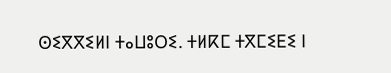ⵙⵉⴳⴳⵉⵍⵏ ⵜⴰⵡⵓⵔⵉ. ⵜⵍⴽⵎ ⵜⴳⵎⵉⴹⵉ ⵏ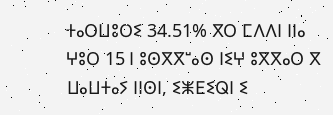ⵜⴰⵔⵡⵓⵔⵉ 34.51% ⴳⵔ ⵎⴷⴷⵏ ⵏⵏⴰ ⵖⵓⵔ 15 ⵏ ⵓⵙⴳⴳⵯⴰⵙ ⵏⵉⵖ ⵓⴳⴳⴰⵔ ⴳ ⵡⴰⵡⵜⴰⵢ ⵏⵏⵙⵏ, ⵉⵥⴹⵉⵕⵏ ⵉ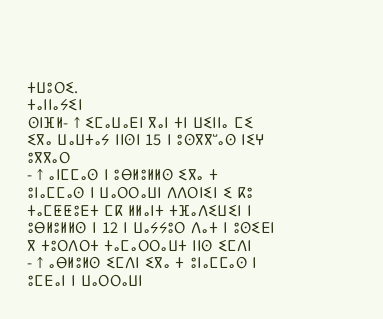ⵜⵡⵓⵔⵉ.
ⵜⴰⵏⵏⴰⵢⵉⵏ
ⵙⵏⴼⵍ- ↑ ⵉⵎⴰⵡⴰⴹⵏ ⴳⴰⵏ ⵜⵏ ⵡⵉⵏⵏⴰ ⵎⵉ ⵉⴳⴰ ⵡⴰⵡⵜⴰⵢ ⵏⵏⵙⵏ 15 ⵏ ⵓⵙⴳⴳⵯⴰⵙ ⵏⵉⵖ ⵓⴳⴳⴰⵔ
- ↑ ⴰⵏⵎⵎⴰⵙ ⵏ ⵓⴱⵍⵓⵍⵍⵙ ⵉⴳⴰ ⵜ ⵓⵏⴰⵎⵎⴰⵙ ⵏ ⵡⴰⵔⵔⴰⵡⵏ ⴷⴷⵔⵏⵉⵏ ⵉ ⴽⵓ ⵜⴰⵎⵟⵟⵓⴹⵜ ⵎⴽ ⵍⵍⴰⵏⵜ ⵜⴼⴰⴷⵉⵡⵉⵏ ⵏ ⵓⴱⵍⵓⵍⵍⵙ ⵏ 12 ⵏ ⵡⴰⵢⵢⵓⵔ ⴷⴰⵜ ⵏ ⵓⵙⵉⴹⵏ ⴳ ⵜⵓⵔⴷⵔⵜ ⵜⴰⵎⴰⵔⵔⴰⵡⵜ ⵏⵏⵙ ⵉⵎⴷⵏ
- ↑ ⴰⴱⵍⵓⵍⵙ ⵉⵎⴷⵏ ⵉⴳⴰ ⵜ ⵓⵏⴰⵎⵎⴰⵙ ⵏ ⵓⵎⴹⴰⵏ ⵏ ⵡⴰⵔⵔⴰⵡⵏ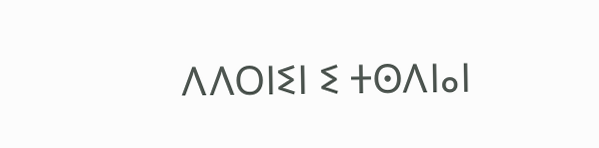ⴷⴷⵔⵏⵉⵏ ⵉ ⵜⵙⴷⵏⴰⵏ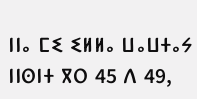ⵏⵏⴰ ⵎⵉ ⵉⵍⵍⴰ ⵡⴰⵡⵜⴰⵢ ⵏⵏⵙⵏⵜ ⴳⵔ 45 ⴷ 49,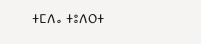ⵜⵎⴷⴰ ⵜⵓⴷⵔⵜ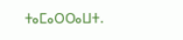ⵜⴰⵎⴰⵔⵔⴰⵡⵜ.